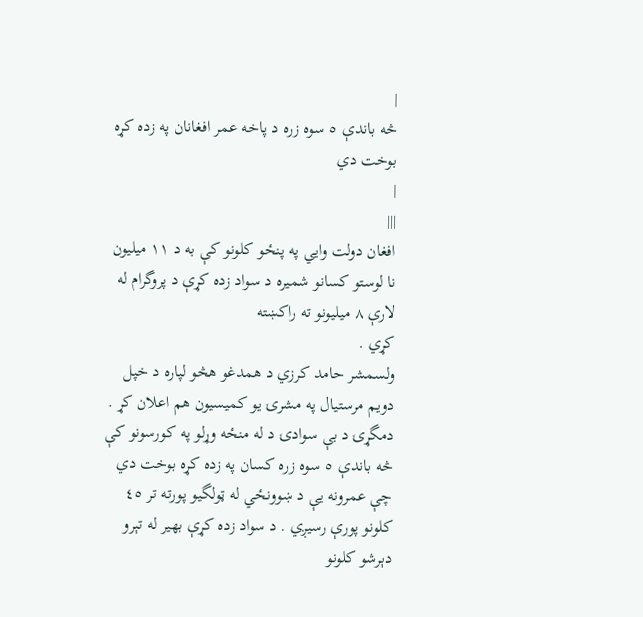|
څه باندې ٥ سوه زره د پاخه عمر افغانان په زده کړه بوخت دي
|
|||
افغان دولت وايي په پنځو کلونو کې به د ١١ ميليون نا لوستو کسانو شميره د سواد زده کړې د پروگرام له لارې ٨ ميليونو ته راکښته
کړي .
ولسمشر حامد کرزي د همدغو هڅو لپاره د خپل دويم مرستيال په مشرۍ يو کميسيون هم اعلان کړ . دمگړۍ د بې سوادۍ د له منځه وړلو په کورسونو کې څه باندې ٥ سوه زره کسان په زده کړه بوخت دي چې عمرونه يې د ښوونځي له ټولگيو پورته تر ٤٥ کلونو پورې رسيږي . د سواد زده کړې بهير له تېرو دېرشو کلونو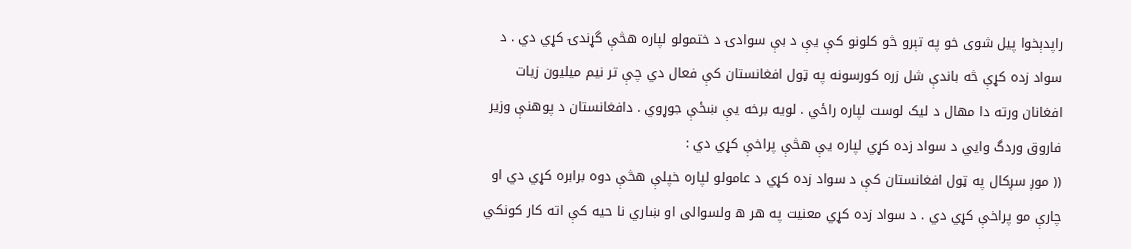راپدېخوا پيل شوى خو په تېرو څو کلونو کې يې د بې سوادۍ د ختمولو لپاره هڅې گړندۍ کړي دي . د سواد زده کړې څه باندې شل زره کورسونه په ټول افغانستان کې فعال دي چې تر نيم ميليون زيات افغانان ورته دا مهال د ليک لوست لپاره راځي . لويه برخه يې ښځې جوړوي . دافغانستان د پوهنې وزير فاروق وردگ وايي د سواد زده کړي لپاره يې هڅې پراخې کړي دي :
(( موږ سږکال په ټول افغانستان کې د سواد زده کړي د عامولو لپاره خپلې هڅې دوه برابره کړي دي او چارې مو پراخې کړي دي . د سواد زده کړي معنيت په هر ه ولسوالى او ښاري نا حيه کې اته کار کونکي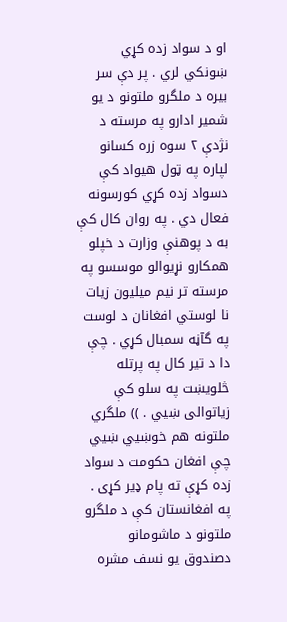او د سواد زده کړي ښونکي لري . پر دې سر بيره د ملگرو ملتونو د يو شمير ادارو په مرسته د نژدې ٢ سوه زره کسانو لپاره په ټول هيواد کې دسواد زده کړي کورسونه فعال دي . په روان کال کې به د پوهنې وزارت د خپلو همکارو نړيوالو موسسو په مرسته تر نيم ميليون زيات نا لوستي افغانان د لوست په گآڼه سمبال کړي . چې دا د تير کال په پرتله څلويښت په سلو کې زياتوالى ښيي . )) ملگري ملتونه هم خوښيي ښيي چې افغان حکومت د سواد زده کړې ته پام ډير کړى . په افغانستان کې د ملگرو ملتونو د ماشومانو دصندوق يو نسف مشره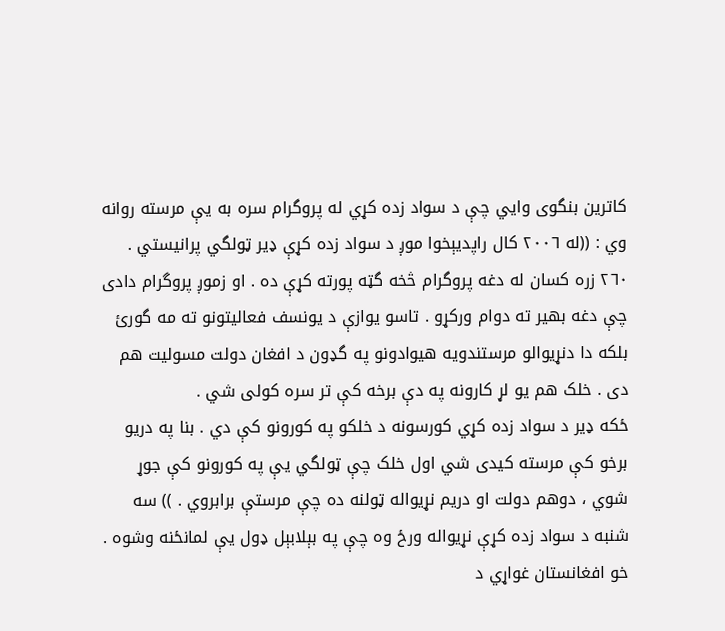کاترين بنگوى وايي چې د سواد زده کړي له پروگرام سره به يې مرسته روانه وي : ((له ٢٠٠٦ کال راپديېخوا موږ د سواد زده کړې ډير ټولگي پرانيستي . ٢٦٠ زره کسان له دغه پروگرام څخه گټه پورته کړې ده . او زموږ پروگرام دادى چې دغه بهير ته دوام ورکړو . تاسو يوازې د يونسف فعاليتونو ته مه گورئ بلکه دا دنړيوالو مرستندويه هيوادونو په گډون د افغان دولت مسوليت هم دى . خلک هم يو لړ کارونه په دې برخه کې تر سره کولى شي .
ځکه ډير د سواد زده کړي کورسونه د خلکو په کورونو کې دي . بنا په دريو برخو کې مرسته کيدى شي اول خلک چې ټولگي يې په کورونو کې جوړ شوي ، دوهم دولت او دريم نړيواله ټولنه ده چې مرستې برابروي . )) سه شنبه د سواد زده کړې نړيواله ورځ وه چې په بېلابېل ډول يې لمانځنه وشوه . خو افغانستان غواړي د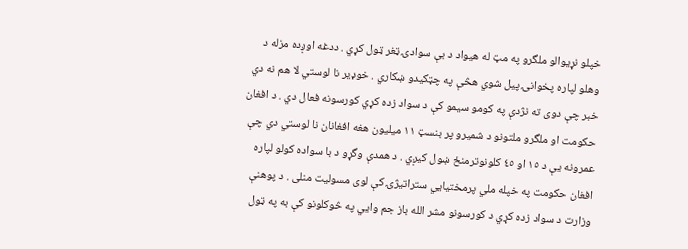خپلو نړيوالو ملگرو په مټ له هيواد د بې سوادۍ ټغر ټول کړي . ددغه اوږده مزله د وهلو لپاره پخوانۍ پيل شوي هڅې په چټکيدو ښکاري . خوډير نا لوستي لا هم نه دي خبر چې دوى ته نژدې په کومو سيمو کې د سواد زده کړي کورسونه فعال دي . د افغان حکومت او ملگرو ملتونو د شميرو پر بنسټ ١١ ميليون هغه افغانان نا لوستي دي چې عمرونه يې د ١٥ او ٤٥ کلونوترمنځ ښول کيږي . د همدې وگړو د با سواده کولو لپاره افغان حکومت په خپله ملي پرمختيايي ستراتيژۍ کې لوى مسوليت منلى . د پوهنې وزارت د سواد زده کړي د کورسونو مشر الله باز جم وايي په څوکلونو کې به په ټول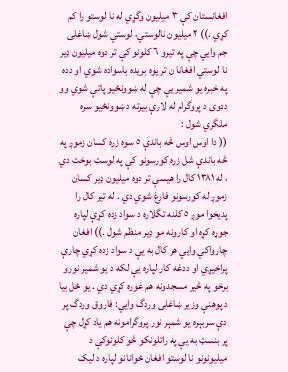افغانستان کې ٣ ميليون وگړي له نا لوستو را کم کړي .)) ٢ ميليون نالوستي، لوستي شول ښاغلى جم وايي چې په تيرو ٦ کلونو کې تر دوه ميليون ډير نا لوستي افغانا ن تر يوه بريده باسواده شوي او دده په خبره يو شمير يې چې له ښوونځيو پاتې شوي وو ددوى د پروگرام له لارې بيرته د ښوونځيو سره ملگري شول :
(( دا اوس اوس څه باندې ٥ سوه زره کسان زموږ په څه باندې شل زره کورسونو کې په لوست بوخت دي ، له ١٣٨١ کال را هيسې تر دوه ميليون ډير کسان زموږ له کورسونو فارغ شوي دي . له تير کال را پديخوا موږ ٥ کلنه تگلاره د سواد زده کړې لپاره جوړه کړه او کارونه مو ډير منظم شول .)) افغان چارواکي وايي هر کال به يې د سواد زده کړي چارې پراخيږي او ددغه کار لپاره يې لکه د يو شمير نورو برخو په څير مسجدونه هم غوره کړي دي . يو ځل بيا د پوهنې وزير ښاغلى وردگ وايي: فاروق وردگ پر دې سربېره يو شمېر نور پروگرامونه هم ياد کړل چې پر بنسټ به يې په راتلونکو څو کلونوکې د ميليونونو نا لوستو افغان ځوانانو لپاره د ليک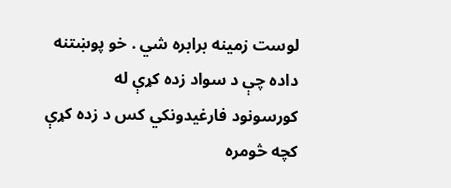لوست زمينه برابره شي . خو پوښتنه داده چې د سواد زده کړې له کورسونود فارغيدونکي کس د زده کړې کچه څومره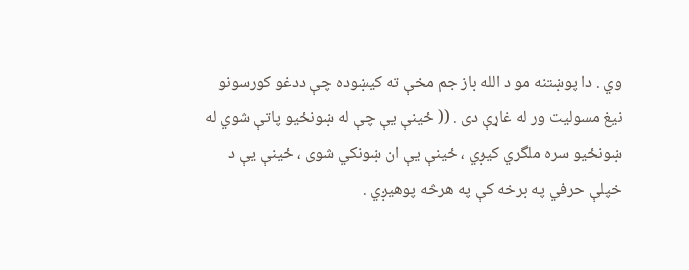وي . دا پوښتنه مو د الله باز جم مخې ته کيښوده چې ددغو کورسونو نيغ مسوليت ور له غاړې دى . (( ځينې يې چې له ښونځيو پاتې شوي له ښونځيو سره ملگري کيږي ، ځينې يې ان ښونکي شوى ، ځينې يې د خپلې حرفي په برخه کې په هرڅه پوهيږي .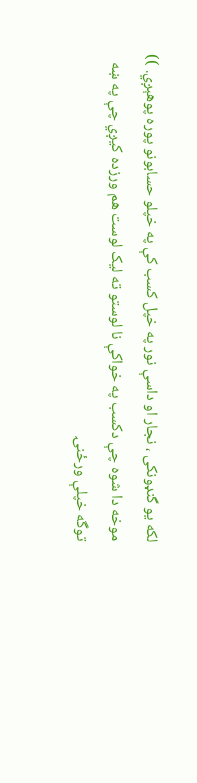لکه يو گنډونکى ، نجار او داسې نور په خپل کسب کې په خپلو حسابونو پوره پوهېږي. )) موخه دا شوه چې دکسب په خواکې نا لوستو ته ليک لوست هم ورزده کيږي چې په ښه توگه خپلې ورځنۍ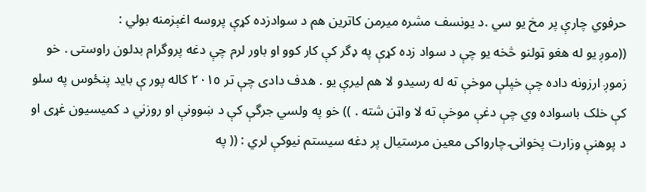حرفوي چارې پر مخ يو سي .د يونسف مشره ميرمن کاترين هم د سوادزده کړې پروسه اغېزمنه بولي :
((موږ يو له هغو ټولنو څخه يو چې د سواد زده کړې په ډگر کې کار کوو او باور لرم چې دغه پروگرام بدلون راوستى . خو زموږ ارزونه داده چې خپلې موخې ته له رسيدو لا هم ليرې يو . هدف دادى چې تر ٢٠١٥ کاله پور ې بايد پنځوس په سلو کې خلک باسواده وي چې دغې موخې ته لا واټن شته . )) خو په ولسي جرگې کې د ښوونې او روزني د کميسيون غړى او د پوهنې وزارت پخوانۍ چارواکى معين مرستيال پر دغه سيستم نيوکې لري : (( په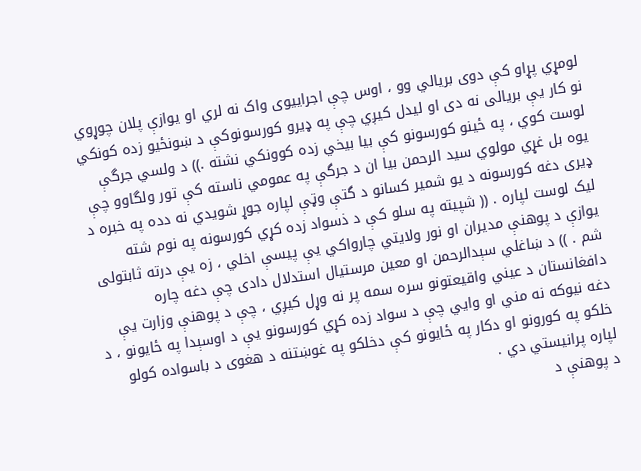لومړي پړاو کې دوى بريالي وو ، اوس چې اجراييوى واک نه لري او يوازې پلان چوړوي نو کار يې بريالى نه دى او ليدل کيږي چې په ډيرو کورسونوکې د ښونځيو زده کونکي لوست کوي ، په ځينو کورسونو کې بيا بيخي زده کوونکي نشته .)) د ولسي جرگې يوه بل غړي مولوي سيد الرحمن بيا ان د جرگې په عمومي ناسته کې تور ولگاوو چې ډيرى دغه کورسونه د يو شمير کسانو د گتې وټې لپاره جوړ شويدي نه دده په خبره د ليک لوست لپاره . (( شپيته په سلو کې د ذسواد زده کړي کورسونه په نوم شته يوازې د پوهنې مديران او نور ولايتي چارواکي يې پيسې اخلي ، زه يې درته ثابتولى شم . )) د ښاغلي سېدالرحمن او معين مرستيال استدلال دادى چې دغه چاره دافغانستان د عيني واقيعتونو سره سمه پر نه وړل کيږي ، چې د پوهنې وزارت يې دغه نيوکه نه مني او وايي چې د سواد زده کړي کورسونو يې د اوسېدا په ځايونو ، د خلکو په کورونو او دکار په ځايونو کې دخلکو په غوښتنه د هغوى د باسواده کولو لپاره پرانيستي دي .
د پوهنې د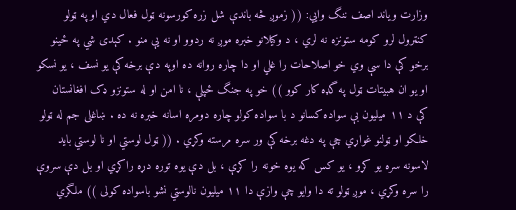وزارت وياند اصف ننگ وايي: (( زموږ څه باندې شل زره کورسونه ټول فعال دي او په ټولو کنټرول لرو کومه ستونزه نه لري ، د وکيلانو خبره موږ نه ردوو او نه يې منو . کېدى شي په ځينو برخو کې دا سې وي خو اصلاحات را غلي او دا چاره روانه ده اوپه دې برخه کې يو نسف ، يو نسکو او يو ان هبيتات ټول په گډه کار کوو )) خو په جنگ ځپلې ، نا امن او له ستونزو ډک افغانستان کې د ١١ ميليون بې سواده کسانو د با سواده کولو چاره دومره اسانه خبره نه ده . ښاغلى جم له ټولو خلکو او ټولنو غواړي چې په دغه برخه کې ور سره مرسته وکړي . (( ټول لوستي او نا لوستي بايد لاسونه سره يو کړو ، يو کس که يوه خونه را کړې ، بل دې يوه توره دړه راکړي او بل دې سروې را سره وکړي ، موږ ټولو ته دا وايو چې وازې دا ١١ ميليون نالوستي نشو باسواده کولى )) ملگري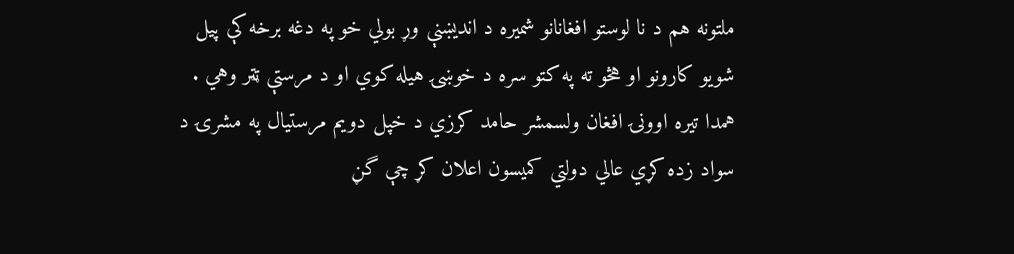ملتونه هم د نا لوستو افغانانو شميره د انديښنې وړ بولي خو په دغه برخه کې پيل شويو کارونو او هڅو ته په کتو سره د خوښۍ هيله کوي او د مرستې ټټر وهي . همدا تيره اوونۍ افغان ولسمشر حامد کرزي د خپل دويم مرستيال په مشرۍ د سواد زده کړي عالي دولتي کميسون اعلان کړ چې گڼ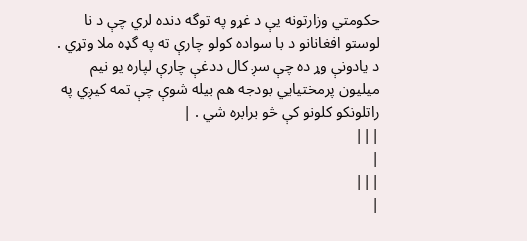حکومتي وزارتونه يې د غړو په توگه دنده لري چې د نا لوستو افغانانو د با سواده کولو چارې ته په گډه ملا وتړي . د يادونې وړ ده چې سږ کال ددغې چارې لپاره يو نيم ميليون پرمختيايي بودجه هم بيله شوې چې تمه کيږي په راتلونکو کلونو کې څو برابره شي . |
|||
|
|||
|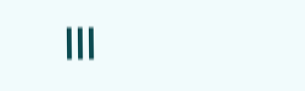|||